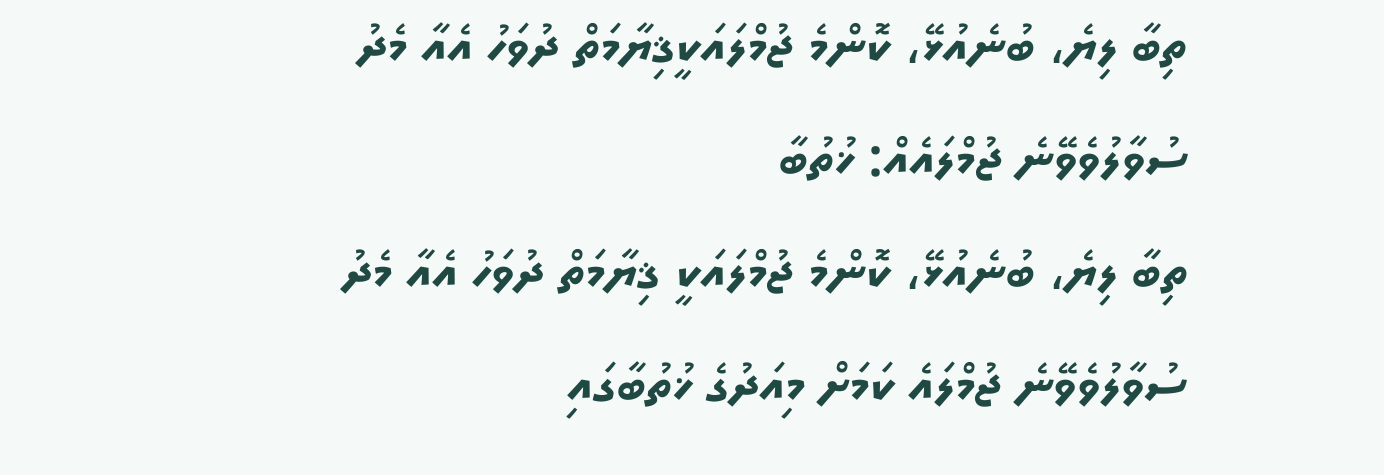ތިބާ ލިޔެ، ބުނެއުޅޭ، ކޮންމެ ޖުމްލައަކީޤިޔާމަތް ދުވަހު އެއާ މެދު ސުވާލުވެވޭނެ ޖުމްލައެއް: ޚުތުބާ
ތިބާ ލިޔެ، ބުނެއުޅޭ، ކޮންމެ ޖުމްލައަކީ ޤިޔާމަތް ދުވަހު އެއާ މެދު ސުވާލުވެވޭނެ ޖުމްލައެ ކަމަށް މިއަދުގެ ޚުތުބާގައި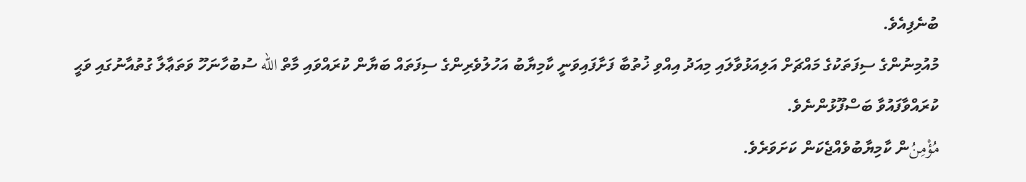ބުނެފިއެވެ.
މުއުމިނުންގެ ސިފަތަކުގެ މައްޗަށް އަލިއަޅުވާލައި މިއަދު އިއްވި ޚުތުބާ ފަށާފައިވަނީ ކާމިޔާބު އަހުލުވެރިންގެ ސިފަތައް ބަޔާން ކުރައްވައި މާތް الله ސުބުހާނަހޫ ވަތަޢާލާ ގުތުއާނުގައި ވަޙީ ކުރައްވާފައުވާ ބަސްފޫޅުންނެވެ.
مُؤْمِنُން ކާމިޔާބުވެއްޖެކަން ކަށަވަރެވެ.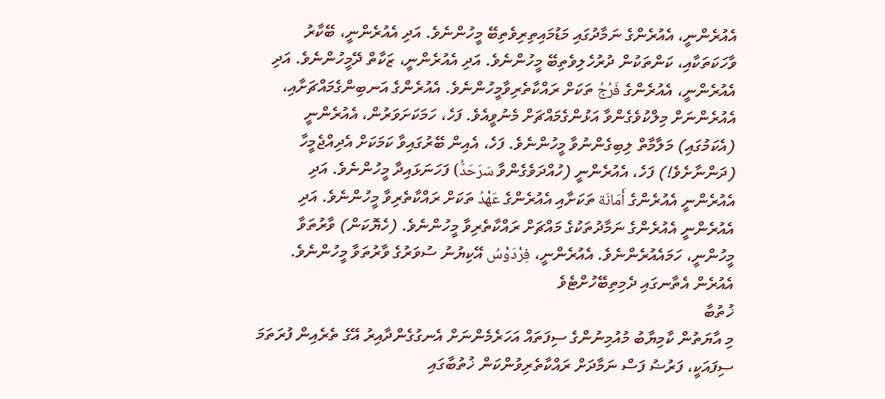އެއުރެންނީ، އެއުރެންގެ ނަމާދުގައި މަޑުމައިތިރިވެތިބޭ މީހުންނެވެ. އަދި އެއުރެންނީ، ބޭކާރު ވާހަކަތަކާއި، ކަންތަކުން ދުރުހެލިވެތިބޭ މީހުންނެވެ. އަދި އެއުރެންނީ، ޒަކާތް ދޭމީހުންނެވެ. އަދި އެއުރެންނީ، އެއުރެންގެ فَرُجُ ތަކަށް ރައްކާތެރިވާމީހުންނެވެ. އެއުރެންގެ އަނބިންގެމައްޗަށާއި، އެއުރެންނަށް މިލްކުވެގެންވާ އަޅުންގެމައްޗަށް މެނުވީއެވެ. ފަހެ، ހަމަކަށަވަރުން، އެއުރެންނީ (އެކަމުގައި) މަލާމާތް ލިބިގެންނުވާ މީހުންނެވެ. ފަހެ، އެއިން ބޭރުގައިވާ ކަމަކަށް އެދިއްޖެމީހާ (ދަންނާށެވެ!) ފަހެ، އެއުރެންނީ (ހުއްދަވެގެންވާ سَرَحَدُّ) ފަހަނަޅައިދާ މީހުންނެވެ. އަދި އެއުރެންނީ އެއުރެންގެ أَمَانَة ތަކަށާއި އެއުރެންގެ عَهْدُ ތަކަށް ރައްކާތެރިވާ މީހުންނެވެ. އަދި އެއުރެންނީ އެއުރެންގެ ނަމާދުތަކުގެ މައްޗަށް ރައްކާތެރިވާ މީހުންނެވެ. (ހެޔޮކަން) ވާރުތަވާ މީހުންނީ، ހަމައެއުރެންނެވެ. އެއުރެންނީ، فِرْدَوْسُ އޭކިޔުނު ސުވަރުގެ ވާރުތަވާ މީހުންނެވެ. އެއުރެން އެތާނގައި ދެމިތިބޭހުށްޓެވެ
ޚުތުބާ
މި އާޔަތުން ކާމިޔާބު މުއުމިނުންގެ ސިފަތައް އަހަރެމެންނަށް އެނގުގެންދާއިރު އޭގެ ތެރެއިން ފުރަތަމަ ސިފައަކީ، ފަރުޟު ފަސް ނަމާދަށް ރައްކާތެރިވުންކަން ޚުތުބާގައި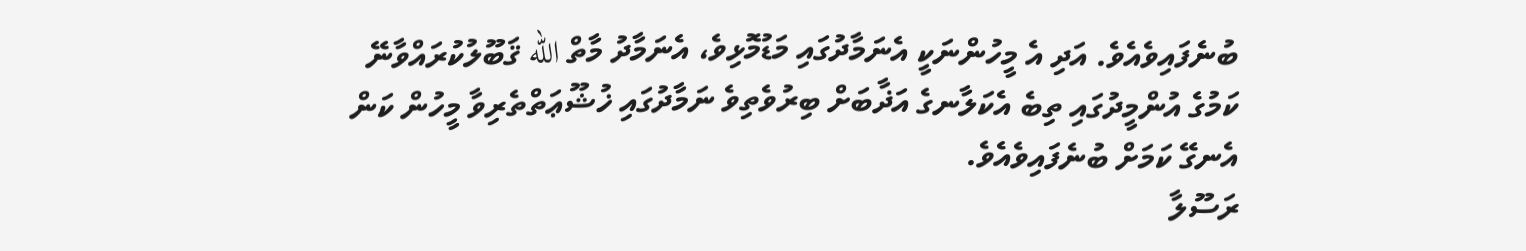ބުނެފައިވެއެވެ. އަދި އެ މީހުންނަކީ އެނަމާދުގައި މަޑުމޮޅިވެ، އެނަމާދު މާތް الله ޤަބޫލުކުރައްވާނޭ ކަމުގެ އުންމީދުގައި ތިބެ އެކަލާނގެ އަޛާބަށް ބިރުވެތިވެ ނަމާދުގައި ޚުޝޫޢަތްތެރިވާ މީހުން ކަން އެނގޭ ކަމަށް ބުނެފައިވެއެވެ.
ރަސޫލާ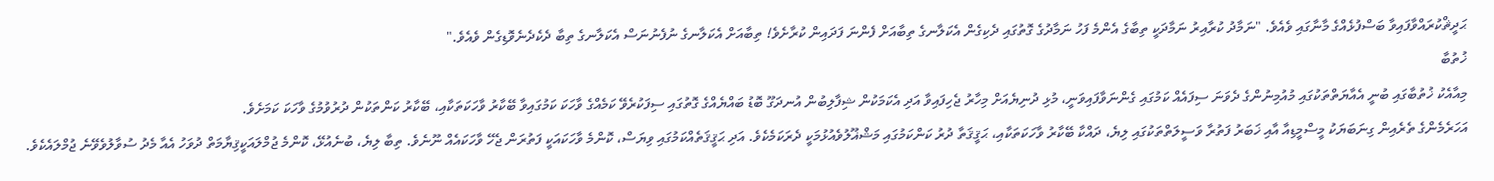ޙަދީޘްކުރައްވާފައިވާ ބަސްފުޅެއްގެ މާނާގައި ވެއެވެ. "ނަމާދު ކުރާއިރު ނަމާދަކީ ތިބާގެ އެންމެ ފަހު ނަމާދުގެ ގޮތުގައި ދެކިގެން އެކަލާނގެ ތިބާއަށް ފެންނަ ފަދައިން ކުރާށެވެ! ތިބާއަށް އެކަލާނގެ ނުފެނުނަސް އެކަލާނގެ ތިބާ ދެކެދެނެވޮޑިގެން ވެއެވެ."
ޚުތުބާ
މިއާއެކު ޚުތުބާގައި ބުނީ އެއާޔަތްތަކުގައި މުއުމިނުންގެ ދެވަނަ ސިފައެއް ކަމުގައި ގެންނަވާފައިވަނީ، މުޅި ދުނިޔެއަށް މިހާރު ޖެހިފައިވާ އަދި އެކަމަކުން ޝިފާލިބުން އުނދަގޫ ބޮޑު ބައްޔެއްގެ ގޮތުގައި ސިފަކުރެވޭ ކަމެއްގެ ވާހަކަ ކަމުގައިވާ ބޭކާރު ވާހަކަތަކާއި، ބޭކާރު ކަންތަކުން ދުރުވުމުގެ ވާހަކަ ކަމަށެވެ.
އަހަރެމެންގެ ތެރެއިން ގިނަބަޔަކު މީސްމީޑިއާ އާއި ޚަބަރު ފަތުރާ ވަސީލަތްތަކުގައި ލިޔެ، ދައްކާ ބޭކާރު ވާހަކަތަކާއި، ޙަޤީޤަތާ ދުރު ކަންކަމުގައި މަޝްޣޫލުވެއުޅުމަކީ ދެރަކަމެކެވެ. އަދި ޙަޤީޤަތެއްކަމުގައި ވިޔަސް، ކޮންމެ ވާހަކައަކީ ފަތުރަން ޖެހޭ ވާހަކައެއް ނޫނެވެ. ތިބާ ލިޔެ، ބުނެއުޅޭ، ކޮންމެ ޖުމްލައަކީޤިޔާމަތް ދުވަހު އެއާ މެދު ސުވާލުވެވޭނެ ޖުމްލައެކެވެ.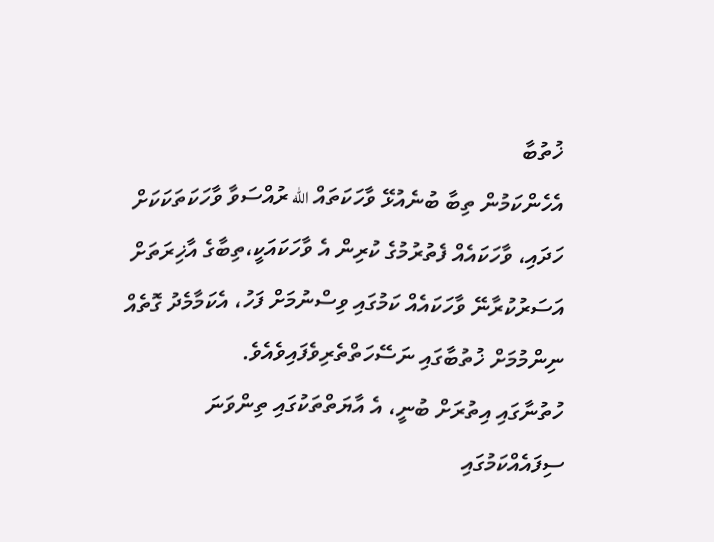ޚުތުބާ
އެހެންކަމުން ތިބާ ބުނެއުޅޭ ވާހަކަތައް الله ރުއްސަވާ ވާހަކަތަކަކަށް ހަދައި، ވާހަކައެއް ފެތުރުމުގެ ކުރިން އެ ވާހަކައަކީ،ތިބާގެ އާޚިރަތަށް އަސަރުކުރާނޭ ވާހަކައެއް ކަމުގައި ވިސްނުމަށް ފަހު، އެކަމާމެދު ގޮތެއް ނިންމުމަށް ޚުތުބާގައި ނަސޭހަތްތެރިވެފައިވެއެވެ.
ހުތުނާގައި އިތުރަށް ބުނީ، އެ އާޔަތްތަކުގައި ތިންވަނަ ސިފައެއްކަމުގައި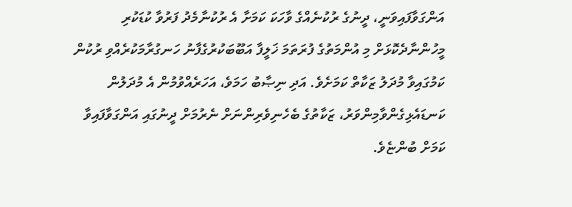އަންގަވާފައިވަނީ، ދީނުގެ ރުކުނެއްގެ ވާހަކަ ކަމަށާ އެ ރުކުނާމެދު ފަރުވާ ކުޑަކުރި މީހުންނާދެކޮޅަށް މި އުންމަތުގެ ފުރަތަމަ ޚަލީފާ އަބޫބަކުރުގެފާނު ހަނގުރާމަކުރެއްވި ރުކުން ކަމުގައިވާ މުދަލު ޒަކާތް ކަމަށެވެ. އަދި ނިޞާބު ހަމަވެ، އަހަރެއްވުމުން އެ މުދަލުން ކަނޑައެޅިގެންވާމިންވަރު، ޒަކާތުގެ ބެހެނިވެރިންނަށް ނެރުމަށް ދީނުގައި އަންގަވާފައިވާ ކަމަށް ބުންޏެވެ.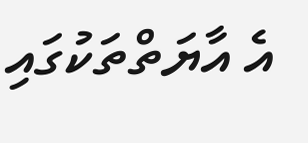އެ އާޔަތްތަކުގައި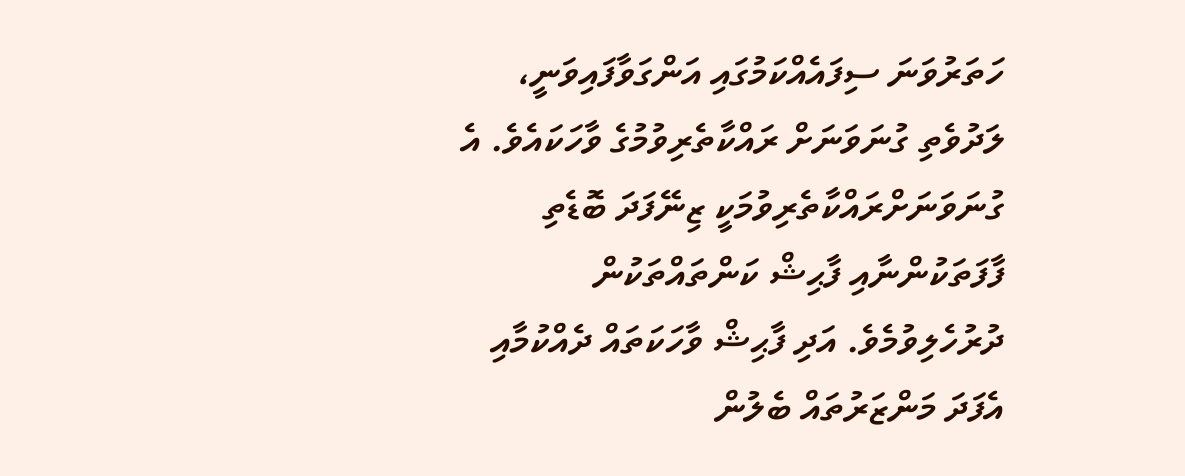ހަތަރުވަނަ ސިފައެއްކަމުގައި އަންގަވާފައިވަނީ، ލަދުވެތި ގުނަވަނަށް ރައްކާތެރިވުމުގެ ވާހަކައެވެ. އެ ގުނަވަނަށްރައްކާތެރިވުމަކީ ޒިނޭފަދަ ބޮޑެތި ފާފަތަކުންނާއި ފާޙިޝް ކަންތައްތަކުން ދުރުހެލިވުމެވެ. އަދި ފާޙިޝް ވާހަކަތައް ދެއްކުމާއި އެފަދަ މަންޒަރުތައް ބެލުން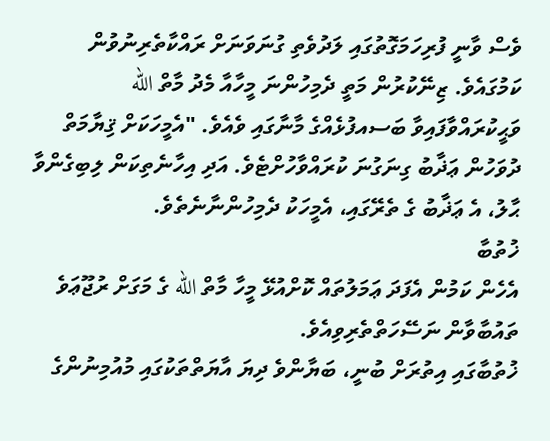ވެސް ވާނީ ފުރިހަމަގޮތުގައި ލަދުވެތި ގުނަވަނަށް ރައްކާތެރިނުވުން ކަމުގައެވެ. ޒިނޭކުރުން މަތީ ދެމިހުންނަ މީހާއާ މެދު މާތް الله ވަޙީކުރައްވާފައިވާ ބަސއފުޅެއްގެ މާނާގައި ވެއެވެ. "އެމީހަކަށް ޤިޔާމަތް ދުވަހުން ޢަޛާބު ގިނަގުނަ ކުރައްވާހުށްޓެވެ. އަދި އިހާނެތިކަން ލިބިގެންވާ ޙާލު، އެ ޢަޛާބު ގެ ތެރޭގައި، އެމީހަކު ދެމިހުންނާނެތެވެ.
ޚުތުބާ
އެހެން ކަމުން އެފަދަ ޢަމަލުތައް ކޮށްއުޅޭ މީހާ މާތް الله ގެ މަގަށް ރުޖޫޢަވެ ތައުބާވާން ނަސޭހަތްތެރިވިއެވެ.
ޚުތުބާގައި އިތުރަށް ބުނީ، ބަޔާންވެ ދިޔަ އާޔަތްތަކުގައި މުއުމިނުންގެ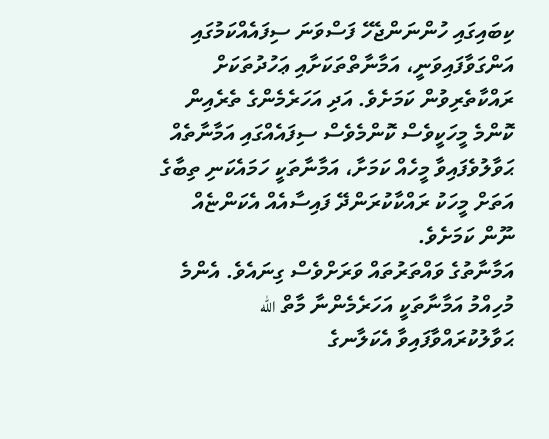ކިބައިގައި ހުންނަންޖެހޭ ފަސްވަނަ ސިފައެއްކަމުގައި އަންގަވާފައިވަނީ، އަމާނާތްތަކަށާއި ޢަހުދުތަކަށް ރައްކާތެރިވުން ކަމަށެވެ. އަދި އަހަރެމެންގެ ތެރެއިން ކޮންމެ މީހަކީވެސް ކޮންމެވެސް ސިފައެއްގައި އަމާނާތެއް ޙަވާލުވެފައިވާ މީހެއް ކަމަށާ، އަމާނާތަކީ ހަމައެކަނި ތިބާގެ އަތަށް މީހަކު ރައްކާކުރަންދޭ ފައިސާއެއް އެކަންޏެއް ނޫން ކަމަށެވެ.
އަމާނާތުގެ ވައްތަރުތައް ވަރަށްވެސް ގިނައެވެ. އެންމެ މުހިއްމު އަމާނާތަކީ އަހަރެމެންނާ މާތް الله ޙަވާލުކުރައްވާފައިވާ އެކަލާނގެ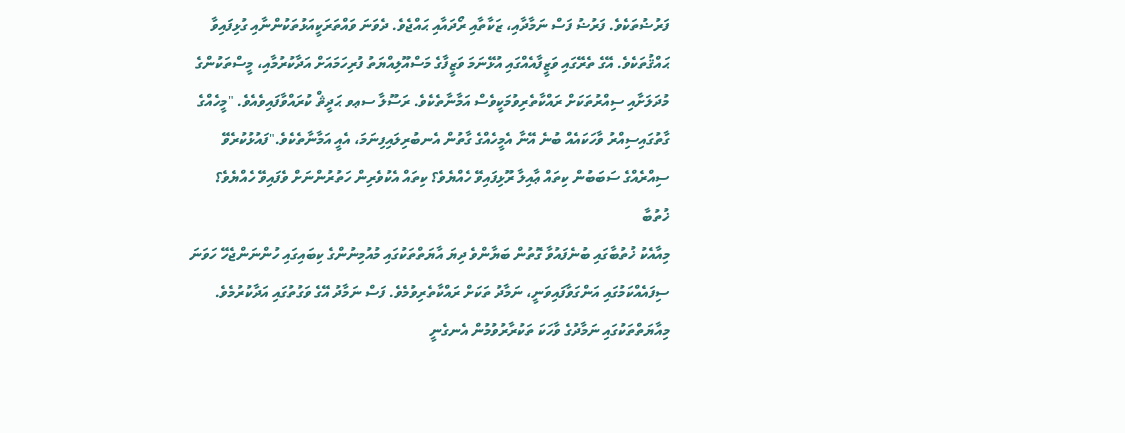ފަރުޟުތަކެވެ. ފަރުޟު ފަސް ނަމާދާއި، ޒަކާތާއި ރޯދައާއި ޙައްޖެވެ. ދެވަނަ ވައްތަރަކީއަޅުތަކުންނާއި ގުޅިފައިވާ ޙައްޤުތަކެވެ. އޭގެ ތެރޭގައި ވަޒީފާއެއްގައި އުޅޭނަމަ ވަޒީފާގެ މަސްއޫލިއްޔަތު ފުރިހަމައަށް އަދާކުރުމާއި، މީސްތަކުންގެ މުދަލަށާއި ސިއްރުތަކަށް ރައްކާތެރިވުމަކީވެސް އަމާނާތެކެވެ. ރަސޫލާ ސޢވ ޙަދީޘް ކުރައްވާފައިވެއެވެ. "މީހެއްގެ ގާތުގައިސިއްރު ވާހަކައެއް ބުނެ އޭނާ އެމީހެއްގެ ގާތުން އެނބުރިލައިފިނަމަ، އެއީ އަމާނާތެކެވެ."ފައުޅުކުރެވޭ ސިއްރެއްގެ ސަބަބުން ކިތައް ޢާއިލާ ރޫޅިފައިވޭ ހެއްޔެވެ؟ ކިތައް އެކުވެރިން ހަތުރުންނަށް ވެފައިވޭ ހެއްޔެވެ؟
ޚުތުބާ
މިއާއެކު ޚުތުބާގައި ބުނެފައުވާ ގޮތުން ބަޔާންވެ ދިޔަ އާޔަތްތަކުގައި މުއުމިނުންގެ ކިބައިގައި ހުންނަންޖެހޭ ހަވަނަ ސިފައެއްކަމުގައި އަންގަވާފައިވަނީ، ނަމާދު ތަކަށް ރައްކާތެރިވުމެވެ. ފަސް ނަމާދު އޭގެ ވަގުތުގައި އަދާކުރުމެވެ. މިއާޔަތްތަކުގައި ނަމާދުގެ ވާހަކަ ތަކުރާރުވުމުން އެނގެނީ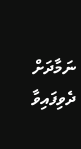ނަމާދަށް ދެވިފައިވާ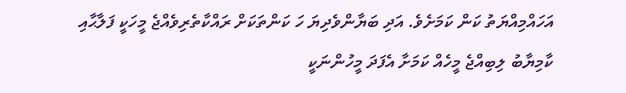އަހައްމިއްޔަތު ކަން ކަމަށެވެ. އަދި ބަޔާންވެދިޔަ ހަ ކަންތަކަށް ރައްކާތެރިވެއްޖެ މީހަކީ ފަލާޙާއި ކާމިޔާބު ލިބިއްޖެ މީހެއް ކަމަށާ އެފަދަ މީހުންނަކީ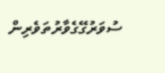ސުވަރުގޭގެވާރުތަވެރިން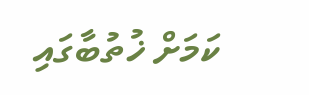ކަމަށް ޚުތުބާގައި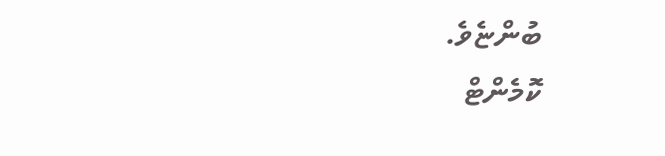ބުންޏެވެ.
ކޮމެންޓް